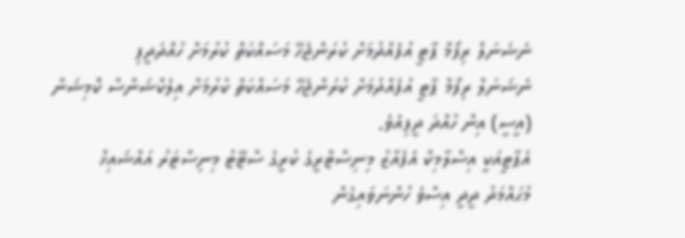ނެޝަނަލް ރިފޯމް ޕާޓީ އުފެއްދުމަށް ކުރަންޖެހޭ މަސައްކަތް ކުރުމަށް ހުއްދަދީފި
ނެޝަނަލް ރިފޯމް ޕާޓީ އުފެއްދުމަށް ކުރަންޖެހޭ މަސައްކަތް ކުރުމަށް އިލެކްޝަންސް ކޮމިޝަން (އީސީ) އިން ހުއްދަ ދީފިއެވެ.
އެޕާޓީއަކީ އިސްލާމިކް އެފެއާޒު މިނިސްޓްރީގެ ކުރީގެ ސްޓޭޓު މިނިސްޓަރު އައްޝައިޚް މުޙައްމަދު ދީދީ އިސްވެ ހުންނަވައިގެން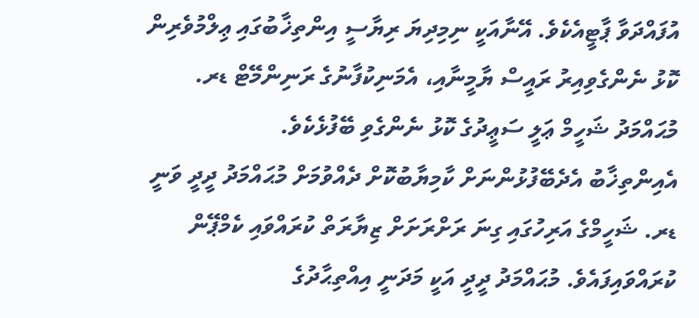އުފައްދަވާ ޕާޓީއެކެވެ. އޭނާއަކީ ނިމިދިޔަ ރިޔާސީ އިންތިޚާބުގައި ޢިލްމުވެރިން ކޮޅު ނެންގެވިއިރު ރައީސް ޔާމީނާއި، އެމަނިކުފާނުގެ ރަނިންމޭޓް ޑރ. މުޙައްމަދު ޝަހީމް ޢަލީ ސަޢީދުގެ ކޮޅު ނެންގެވި ބޭފުޅެކެވެ.
އެއިންތިޚާބު އެދެބޭފުޅުންނަށް ކާމިޔާބުކޮށް ދެއްވުމަށް މުޙައްމަދު ދީދީ ވަނީ ޑރ. ޝަހީމްގެ އަރިހުގައި ގިނަ ރަށްރަށަށް ޒިޔާރަތް ކުރައްވައި ކެމްޕޭން ކުރައްވައިފައެވެ. މުޙައްމަދު ދީދީ އަކީ މަދަނީ އިއްތިޙާދުގެ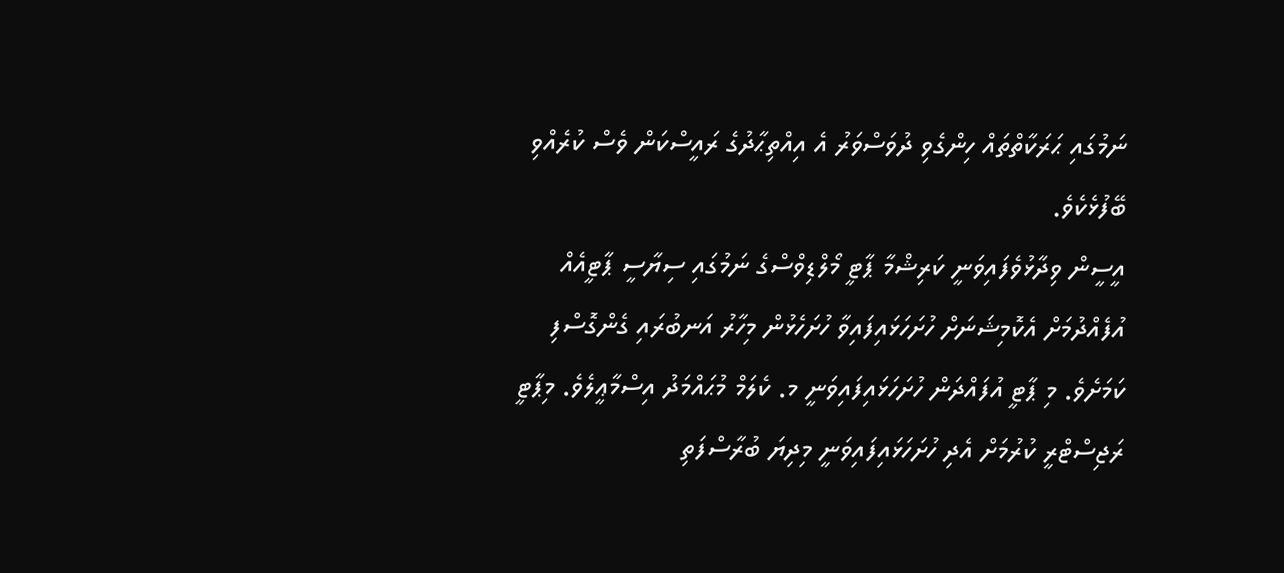ނަމުގައި ޙަރަކާތްތައް ހިންގެވި ދުވަސްވަރު އެ އިއްތިޙާދުގެ ރައީސްކަން ވެސް ކުރެއްވި ބޭފުޅެކެވެ.
އީސީން ވިދާޅުވެފައިވަނީ ކަރިޝްމާ ޕާޓީ މޯލްޑިވްސްގެ ނަމުގައި ސިޔާސީ ޕާޓީއެއް އުފެއްދުމަށް އެކޮމިޝަނަށް ހުށަހަޅައިފައިވާ ހުށަހެޅުން މިހާރު އަނބުރައި ގެންގޮސްފި ކަމަށެވެ. މި ޕާޓީ އުފައްދަން ހުށަހަޅައިފައިވަނީ މ. ކެލަމް މުޙައްމަދު އިސްމާޢީލެވެ. މިޕާޓީ ރަޖިސްޓްރީ ކުރުމަށް އެދި ހުށަހަޅައިފައިވަނީ މިދިޔަ ބުރާސްފަތި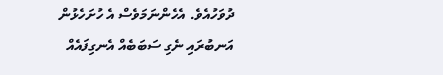ދުވަހުއެވެ. އެހެންނަމަވެސް އެ ހުށަހެޅުން އަނބުރައި ނެގި ސަބަބެއް އެނގިފައެއް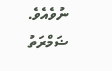ނުވެއެވެ.
ޟަމްރަތު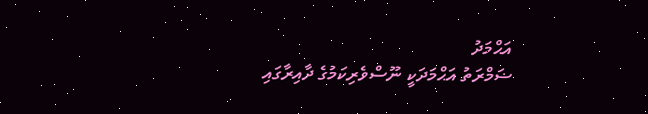އަޙްމަދު
ޟަމްރަތު އަޙްމަދަކީ ނޫސްވެރިކަމުގެ ދާއިރާގައި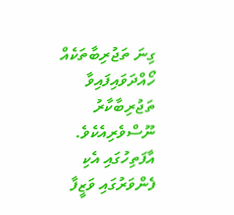ގިނަ ތަޖުރިބާތަކެއް ހޯއްދަވައިފައިވާ ތަޖުރިބާކާރު ނޫސްވެރިއެކެވެ. އާފަތިހުގައި އެކި ފެންވަރުގައި ވަޒީފާ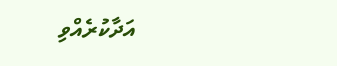އަދާކުރެއްވި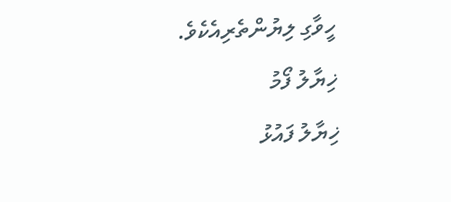ހީވާގި ލިޔުންތެރިއެކެވެ.
ޚިޔާލު ފޯމު
ޚިޔާލު ފައުޅު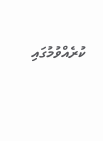ކުރެއްވުމުގައި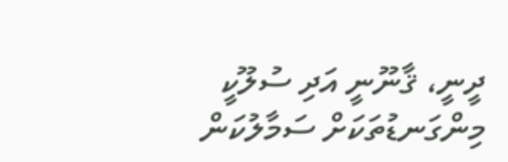ދީނީ، ޤާނޫނީ އަދި ސުލޫކީ މިންގަނޑުތަކަށް ސަމާލުކަން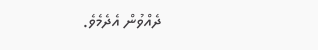ދެއްވުން އެދެމެވެ.